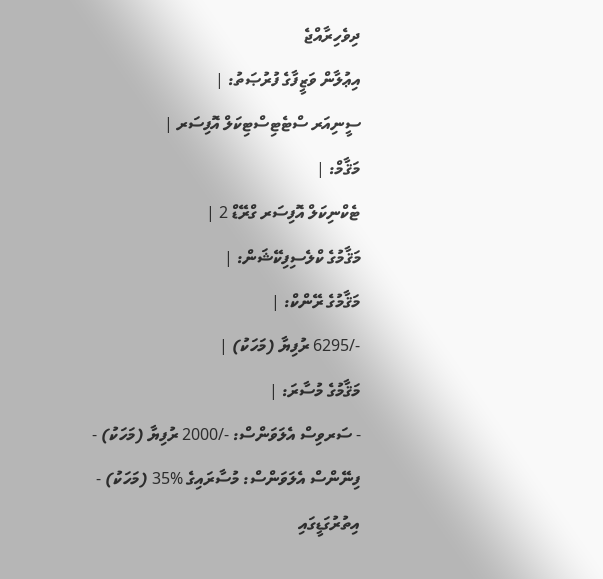ދިވެހިރާއްޖެ
އިޢުލާން ވަޒީފާގެ ފުރުޞަތު: |
ސީނިއަރ ސްޓެޓިސްޓިކަލް އޮފިސަރ |
މަޤާމް: |
ޓެކްނިކަލް އޮފިސަރ ގްރޭޑް 2 |
މަޤާމުގެ ކްލެސިފިކޭޝަން: |
މަޤާމުގެ ރޭންކް: |
-/6295 ރުފިޔާ (މަހަކު) |
މަޤާމުގެ މުސާރަ: |
- ސަރވިސް އެލަވަންސް: -/2000 ރުފިޔާ (މަހަކު) - ފިނޭންސް އެލަވަންސް: މުސާރައިގެ %35 (މަހަކު) - އިތުރުގަޑީގައި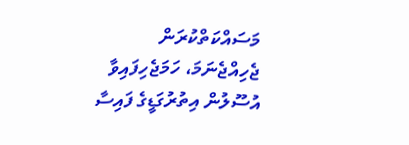މަސައްކަތްކުރަން ޖެހިއްޖެނަމަ، ހަމަޖެހިފައިވާ އުސޫލުން އިތުރުގަޑީގެ ފައިސާ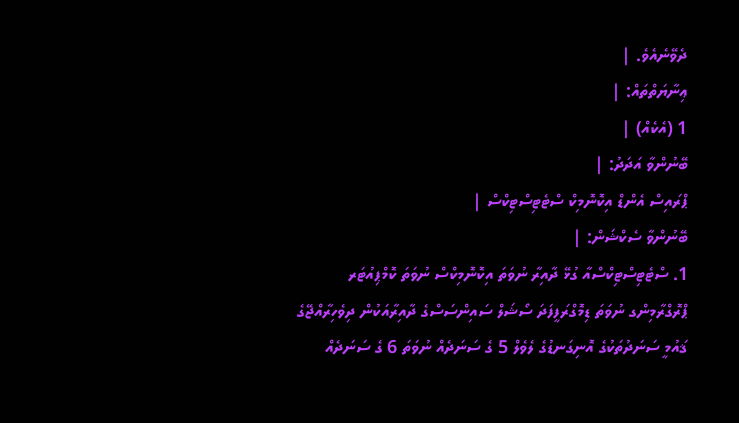ދެވޭނެއެވެ. |
ޢިނާޔަތްތައް: |
1 (އެކެއް) |
ބޭނުންވާ އަދަދު: |
ޕްރައިސް އެންޑް އިކޮނޮމިކް ސްޓެޓިސްޓިކްސް |
ބޭނުންވާ ސެކްޝަން: |
1. ސްޓެޓިސްޓިކްސްއާ ގުޅޭ ދާއިރާ ނުވަތަ އިކޮނޮމިކްސް ނުވަތަ ކޮމްޕިއުޓަރ ޕްރޮގްރާމިންގ ނުވަތަ ޑިމޮގްރަފީފަދަ ސޯޝަލް ސައިންސަސްގެ ދާއިރާއަކުން ދިވެހިރާއްޖޭގެ ޤައުމީ ސަނަދުތަކުގެ އޮނިގަނޑުގެ ލެވެލް 5 ގެ ސަނަދެއް ނުވަތަ 6 ގެ ސަނަދެއް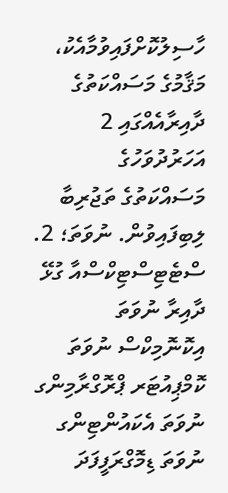ހާސިލުކޮށްފައިވުމާއެކު، މަޤާމުގެ މަސައްކަތުގެ ދާއިރާއެއްގައި 2 އަހަރުދުވަހުގެ މަސައްކަތުގެ ތަޖުރިބާ ލިބިފައިވުން. ނުވަތަ؛ 2. ސްޓެޓިސްޓިކްސްއާ ގުޅޭ ދާއިރާ ނުވަތަ އިކޮނޮމިކްސް ނުވަތަ ކޮމްޕިއުޓަރ ޕްރޮގްރާމިންގ ނުވަތަ އެކައުންޓިންގ ނުވަތަ ޑިމޮގްރަފީފަދަ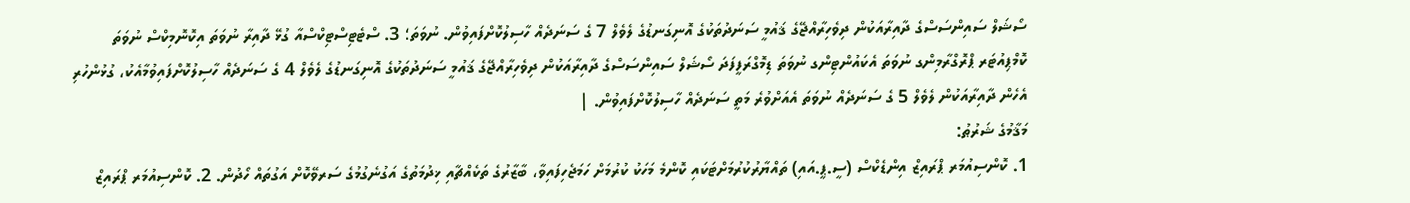ސޯޝަލް ސައިންސަސްގެ ދާއިރާއަކުން ދިވެހިރާއްޖޭގެ ޤައުމީ ސަނަދުތަކުގެ އޮނިގަނޑުގެ ލެވެލް 7 ގެ ސަނަދެއް ހާސިލުކޮށްފައިވުން. ނުވަތަ؛ 3. ސްޓެޓިސްޓިކްސްއާ ގުޅޭ ދާއިރާ ނުވަތަ އިކޮނޮމިކްސް ނުވަތަ ކޮމްޕިއުޓަރ ޕްރޮގްރާމިންގ ނުވަތަ އެކައުންޓިންގ ނުވަތަ ޑިމޮގްރަފީފަދަ ސޯޝަލް ސައިންސަސްގެ ދާއިރާއަކުން ދިވެހިރާއްޖޭގެ ޤައުމީ ސަނަދުތަކުގެ އޮނިގަނޑުގެ ލެވެލް 4 ގެ ސަނަދެއް ހާސިލުކޮށްފައިވުމާއެކު، ގުޅުންހުރި އެހެން ދާއިރާއަކުން ލެވެލް 5 ގެ ސަނަދެއް ނުވަތަ އެއަށްވުރެ މަތީ ސަނަދެއް ހާސިލުކޮށްފައިވުން. |
މަޤާމުގެ ޝަރުޠު:
1. ކޮންސިއުމަރ ޕްރައިޒް އިންޑެކްސް (ސީ.ޕީ.އައި) ތައްޔާރުކުރުމަށްޓަކައި ކޮންމެ މަހަކު ކުރުމަށް ހަމަޖެހިފައިވާ، ބާޒާރުގެ ތަކެއްޗާއި ޚިދުމަތުގެ އަގުނެގުމުގެ ސަރވޭކޮށް އަގުތައް ހޯދުން. 2. ކޮންސިއުމަރ ޕްރައިޒް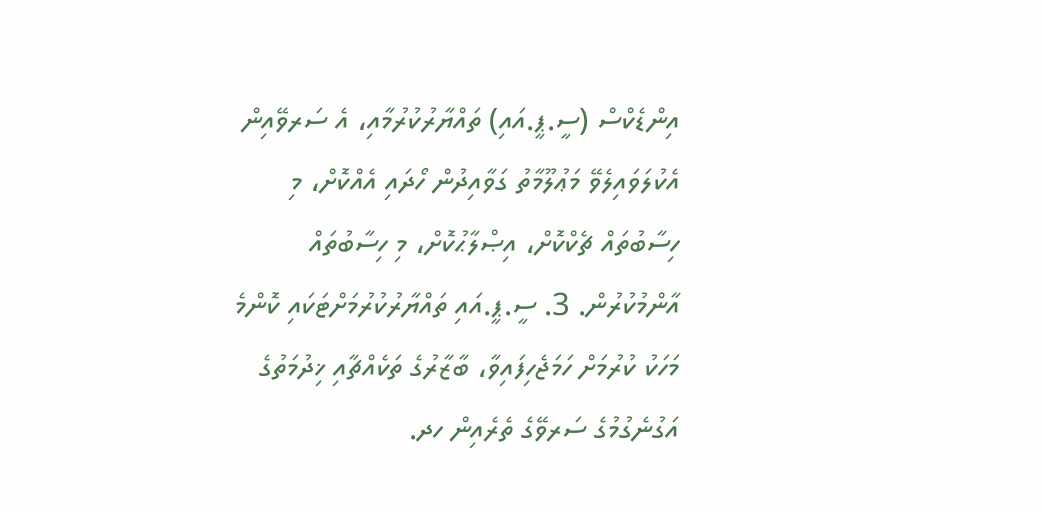އިންޑެކްސް (ސީ.ޕީ.އައި) ތައްޔާރުކުރުމާއި، އެ ސަރވޭއިން އެކުލަވައިލެވޭ މަޢުލޫމާތު ގަވާއިދުން ހޯދައި އެއްކޮށް، މި ހިސާބުތައް ޗެކްކޮށް، އިޞްލާޙުކޮށް، މި ހިސާބުތައް އާންމުކުރުން. 3. ސީ.ޕީ.އައި ތައްޔާރުކުރުމަށްޓަކައި ކޮންމެ މަހަކު ކުރުމަށް ހަމަޖެހިފައިވާ، ބާޒާރުގެ ތަކެއްޗާއި ޚިދުމަތުގެ އަގުނެގުމުގެ ސަރވޭގެ ތެރެއިން ހދ.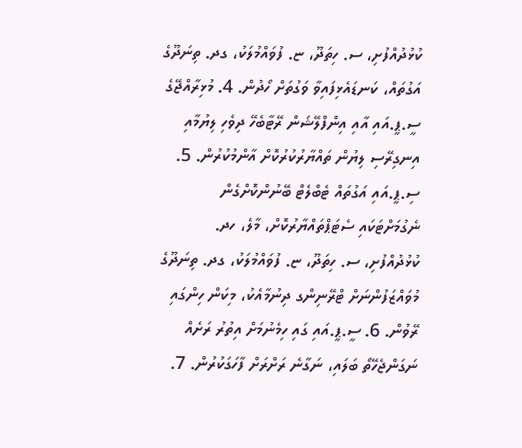ކުޅުދުއްފުށި، ސ. ހިތަދޫ، ޏ. ފުވައްމުލަކު، ގދ. ތިނަދޫގެ އަގުތައް، ކަނޑައެޅިފައިވާ ވަގުތަށް ހޯދުން. 4. މުޅިރާއްޖޭގެ ސީ.ޕީ.އައި އާއި އިންފްލޭޝަން ރޭޓާބެހޭ ދިވެހި ލިޔުމާއި އިނގިރޭސި ލިޔުން ތައްޔާރުކުރުކޮށް އާންމުކުރުން. 5. ސި.ޕީ.އައި އަގުތައް ޓެބްލެޓް ބޭނުންކޮށްގެން ނެގުމަށްޓަކައި ސެޓަޕްތައްޔާރުކޮށް، މާލެ، ހދ. ކުޅުދުއްފުށި، ސ. ހިތަދޫ، ޏ. ފުވައްމުލަކު، ގދ. ތިނަދޫގެ މުވައްޒަފުންނަށް ޓްރޭނިންގ ދިނުމާއެކު، މިކަން ހިންގައި ރޭވުން. 6. ސީ.ޕީ.އައި ގައި ހިމެނުމަށް އިތުރު ރަށެއް ނަގަންޖެހޭތޯ ބަލައި، ނަގާނެ ރަށްރަށް ފާހަގަކުރުން. 7.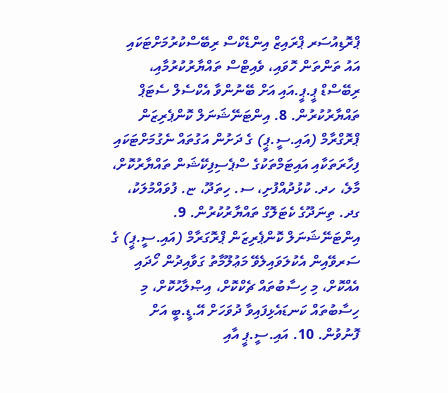ޕްރޮޑިއުސަރ ޕްރައިޒް އިންޑެކްސް ރިބޭސްކުރުމަށްޓަކައި އައު ތަންތަން ހޮވައި، ވެއިޓްސް ތައްޔާރުކުރުމާއި، ރިބޭސްޑް ޕީ.ޕީ.އައި އަށް ބޭނުންވާ އެކްސެލް ސެޓަޕް ތައްޔާރުކުރުން. 8. އިންޓަނޭޝަނަލް ކޮންޕެރިޒަން ޕްރޮގްރާމް (އައި.ސީ.ޕީ) ގެ ދަށުން އަގުތައް ނެގުމަށްޓަކައި ފިހާރަތަކާއި އައިޓަމްތަކުގެ ސްޕެސިފިކޭޝަން ތައްޔާރުކޮށް، މާލެ، ހދ. ކުޅުދުއްފުށި، ސ. ހިތަދޫ، ޏ. ފުވައްމުލަކު، ގދ. ތިނަދޫގެ ކެޓަލޮގް ތައްޔާރުކުރުން. 9. އިންޓަނޭޝަނަލް ކޮންޕެރިޒަން ޕްރޮގަރާމް (އައި.ސީ.ޕީ) ގެ ސަރވޭއިން އެކުލަވައިލެވޭ މަޢުލޫމާތު ގަވާއިދުން ހޯދައި އެއްކޮށް، މި ހިސާބުތައް ޗެކްކޮށް، އިޞްލާޙުކޮށް، މި ހިސާބުތައް ކަނޑައެޅިފައިވާ ދުވަހަށް އޭ.ޑީ.ބީ އަށް ފޮނުވުން. 10. އައި.ސީ.ޕީ އާއި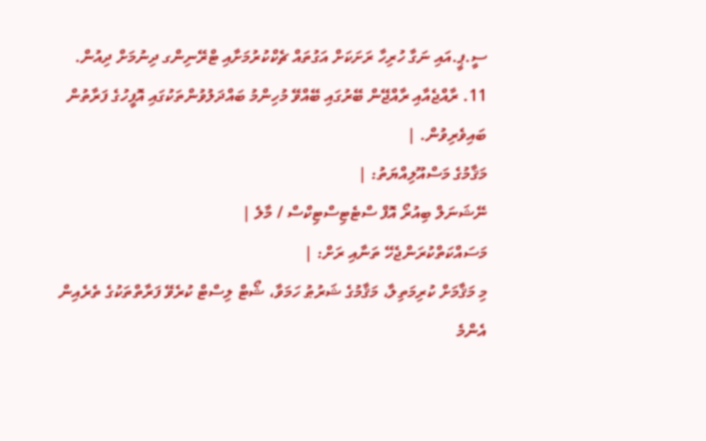ސީ.ޕީ.އައި ނަގާ ހުރިހާ ރަށަކަށް އަގުތައް ޗެކްކުރުމަށާއި ޓްރޭނިންގ ދިނުމަށް ދިއުން. 11. ރާއްޖެއާއި ރާއްޖޭން ބޭރުގައި ބޭއްވޭ މުހިންމު ބައްދަލުވުންތަކުގައި އޮފީހުގެ ފަރާތުން ބައިވެރިވުން. |
މަޤާމުގެ މަސްއޫލިއްޔަތު: |
ނޭޝަނަލް ބިއުރޯ އޮފް ސްޓެޓިސްޓިކްސް / މާލެ |
މަސައްކަތްކުރަންޖެހޭ ތަނާއި ރަށް: |
މި މަޤާމަށް ކުރިމަތިލާ، މަޤާމުގެ ޝަރުޠު ހަމަވާ، ޝޯޓް ލިސްޓް ކުރެވޭ ފަރާތްތަކުގެ ތެރެއިން އެންމެ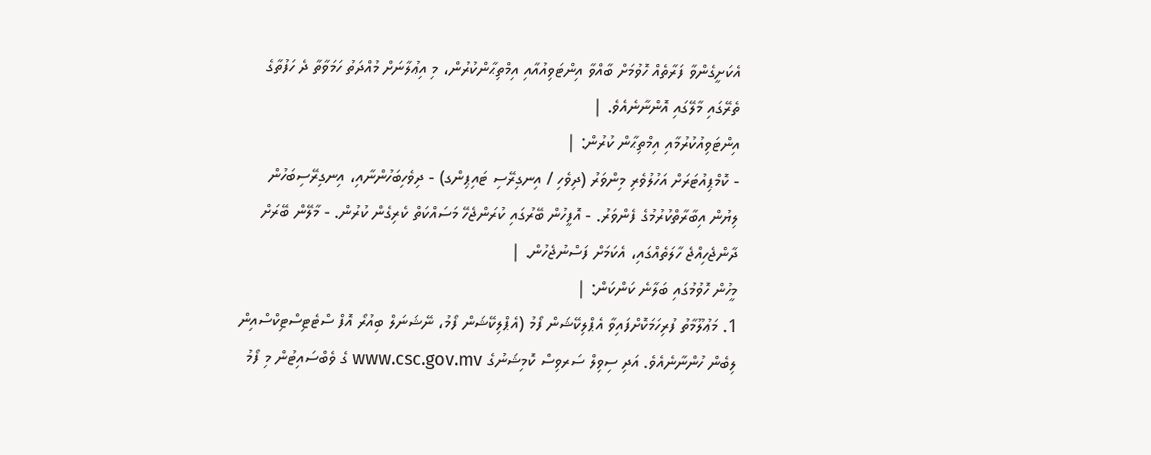އެކަށީގެންވާ ފަރާތެއް ހޮވުމަށް ބާއްވާ އިންޓަވިއުއާއި އިމްތިޙާންކުރުން، މި އިޢުލާނަށް މުއްދަތު ހަމަވާތާ ދެ ހަފުތާގެ ތެރޭގައި މާލޭގައި އޮންނާނެއެވެ. |
އިންޓަވިއުކުރުމާއި އިމްތިޙާން ކުރުން: |
- ކޮމްޕިއުޓަރަށް އަހުލުވެރި މިންވަރު (ދިވެހި / އިނގިރޭސި ޓައިޕިންގ) - ދިވެހިބަހުންނާއި، އިނގިރޭސިބަހުން ލިޔުން އިބާރާތްކުރުމުގެ ފެންވަރު. - އޮފީހުން ބޭރުގައި ކުރަންޖެހޭ މަސައްކަތް ކެރިގެން ކުރުން. - މާލޭން ބޭރަށް ދާންޖެހިއްޖެ ހާލަތެއްގައި، އެކަމަށް ފަސްނުޖެހުން. |
މީހުން ހޮވުމުގައި ބަލާނެ ކަންކަން: |
1. މަޢުލޫމާތު ފުރިހަމަކޮށްފައިވާ އެޕްލިކޭޝަން ފޯމު (އެޕްލިކޭޝަން ފޯމު، ނޭޝަނަލް ބިއުރޯ އޮފް ސްޓެޓިސްޓިކްސްއިން ލިބެން ހުންނާނެއެވެ. އަދި ސިވިލް ސަރވިސް ކޮމިޝަނުގެ www.csc.gov.mv ގެ ވެބްސައިޓުން މި ފޯމު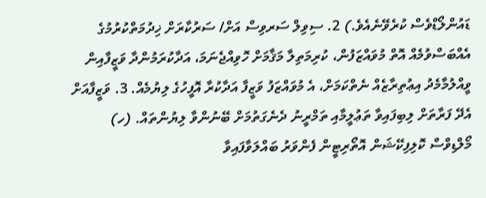ޑައުންލޯޑްވެސް ކުރެވޭނެއެވެ.) 2. ސިވިލް ސަރވިސް އަށް/ ސަރުކާރަށް ޚިދުމަތްކުރުމުގެ އެއްބަސްވުމެއް އޮތް މުވައްޒަފުން، ކުރިމަތިލާ މަޤާމަށް ހޮވިއްޖެނަމަ، އަދާކުރަމުންދާ ވަޒީފާއިން ވީއްލުމާމެދު އިޢުތިރާޒެއް ނެތްކަމަށް، އެ މުވައްޒަފު ވަޒީފާ އަދާކުރާ އޮފީހުގެ ލިޔުމެއް. 3. ވަޒީފާއަށް އެދޭ ފަރާތަށް ލިބިފައިވާ ތަޢުލީމާއި ތަމްރީނު ދެނެގަތުމަށް ބޭނުންވާ ލިޔުންތައް. (ހ) މޯލްޑިވްސް ކޮލިފިކޭޝަން އޮތޯރިޓީން ފެންވަރު ބައްލަވާފައިވާ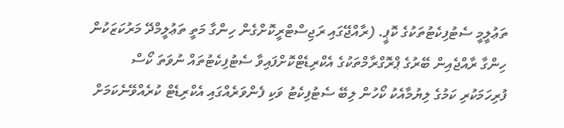ތަޢުލީމީ ސެޓުފިކެޓުތަކުގެ ކޮޕީ. (ރާއްޖޭގައި ރަޖިސްޓްރީކޮށްގެން ހިންގާ މަތީ ތަޢުލީމްދޭ މަރުކަޒަކުން ހިންގާ ރާއްޖެއިން ބޭރުގެ ޕްރޮގްރާމްތަކުގެ އެކްރިޑެޓްކޮށްފައިވާ ސެޓުފިކެޓުތައް ނުވަތަ ކޯސް ފުރިހަމަކުރި ކަމުގެ ލިޔުމާއެކު ކޯހުން ލިބޭ ސެޓުފިކެޓު ވަކި ފެންވަރެއްގައި އެކްރިޑެޓް ކުރެއްވޭނެކަމަށް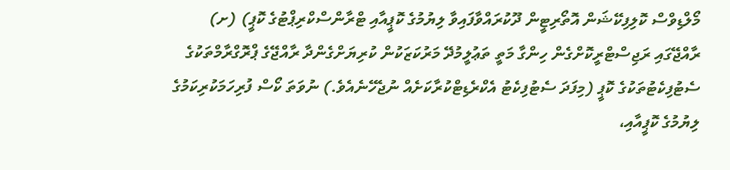މޯލްޑިވްސް ކޮލިފިކޭޝަން އޮތޯރިޓީން ދޫކުރައްވާފައިވާ ލިޔުމުގެ ކޮޕީއާއި ޓްރާންސްކްރިޕްޓުގެ ކޮޕީ) (ށ) ރާއްޖޭގައި ރަޖިސްޓްރީކޮށްގެން ހިންގާ މަތީ ތަޢުލީމުދޭ މަރުކަޒަކުން ކުރިޔަށްގެންދާ ރާއްޖޭގެ ޕްރޮގްރާމްތަކުގެ ސެޓުފިކެޓުތަކުގެ ކޮޕީ (މިފަދަ ސެޓުފިކެޓު އެކްރެޑިޓްކުރާކަށެއް ނުޖެހޭނެއެވެ.) ނުވަތަ ކޯސް ފުރިހަމަކުރިކަމުގެ ލިޔުމުގެ ކޮޕީއާއި،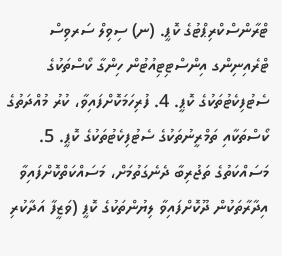ޓްރާންސްކްރިޕްޓުގެ ކޮޕީ. (ނ) ސިވިލް ސަރވިސް ޓްރެއިނިންގ އިންސްޓިޓިއުޓުން ހިންގާ ކޯސްތަކުގެ ސެޓުފިކެޓުތަކުގެ ކޮޕީ. 4. ފުރިހަމަކޮށްފައިވާ، ކުރު މުއްދަތުގެ ކޯސްތަކާއި ތަމްރީނުތަކުގެ ސެޓުފިކެޓުތަކުގެ ކޮޕީ. 5. މަސައްކަތުގެ ތަޖުރިބާ ދެނެގަތުމަށް، މަސައްކަތްކޮށްފައިވާ އިދާރާތަކުން ދޫކޮށްފައިވާ ލިޔުންތަކުގެ ކޮޕީ (ވަޒީފާ އަދާކުރި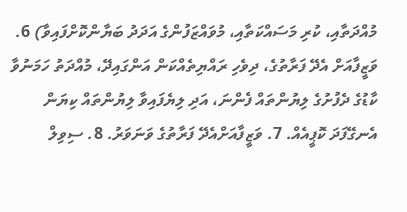މުއްދަތާއި، ކުރި މަސައްކަތާއި، މުވައްޒަފުންގެ އަދަދު ބަޔާންކޮށްފައިވާ) 6. ވަޒީފާއަށް އެދޭ ފަރާތުގެ، ދިވެހި ރައްޔިތެއްކަން އަންގައިދޭ، މުއްދަތު ހަމަނުވާ ކާޑުގެ ދެފުށުގެ ލިޔުންތައް ފެންނަ، އަދި ލިޔެފައިވާ ލިޔުންތައް ކިޔަން އެނގޭފަދަ ކޮޕީއެއް. 7. ވަޒީފާއަށްއެދޭ ފަރާތުގެ ވަނަވަރު. 8. ސިވިލް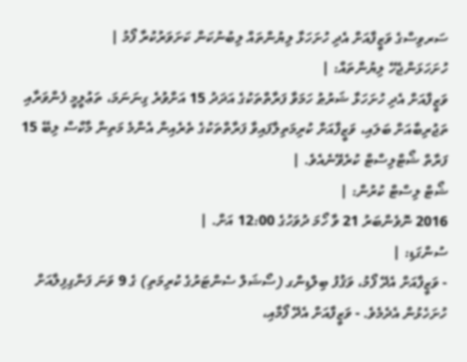ސަރވިސްގެ ވަޒީފާއަށް އެދި ހުށަހަޅާ ލިޔުންތައް ލިބުނުކަން ކަށަވަރުކުރާ ފޯމު |
ހުށަހަޅަންޖެހޭ ލިޔުންތައް: |
ވަޒީފާއަށް އެދި ހުށަހަޅާ ޝަރުޠު ހަމަވާ ފަރާތްތަކުގެ އަދަދު 15 އަށްވުރެ ގިނަނަމަ، ތަޢުލީމީ ފެންވަރާއި ތަޖުރިބާއަށް ބަލައި، ވަޒީފާއަށް ކުރިމަތިލާފައިވާ ފަރާތްތަކުގެ ތެރެއިން އެންމެ މަތިން މާކްސް ލިބޭ 15 ފަރާތް ޝޯޓްލިސްޓް ކުރެވޭނެއެވެ. |
ޝޯޓް ލިސްޓް ކުރުން: |
2016 ނޮވެންބަރު 21 ވާ ހޯމަ ދުވަހުގެ 12:00 އަށް. |
ސުންގަޑި: |
- ވަޒީފާއަށް އެދޭ ފޯމު، ވަޤުފު ބިލްޑިންގ (ސޯޝަލް ސެންޓަރުގެ ކުރިމަތި) ގެ 9 ވަނަ ފަންގިފިލާއަށް ހުށަހެޅުން އެދެމެވެ. - ވަޒީފާއަށް އެދޭ ފޯމާއި،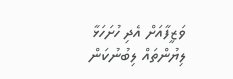ވަޒީފާއަށް އެދި ހުށަހަޅާ ލިޔުންތައް ލިބުނުކަން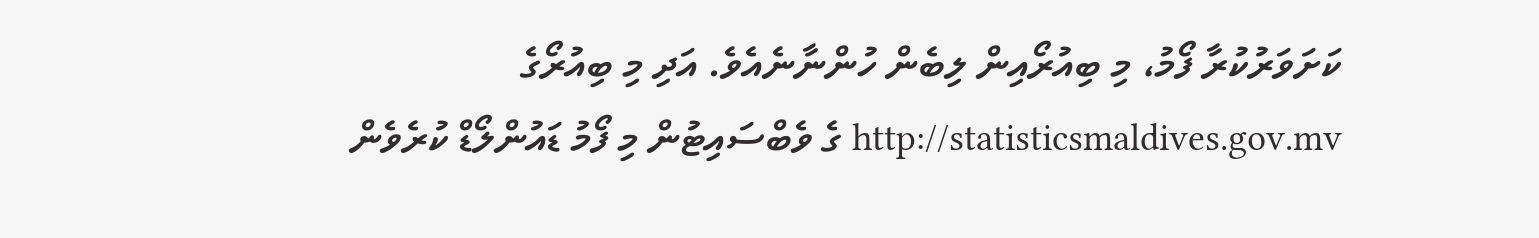ކަށަވަރުކުރާ ފޯމު، މި ބިއުރޯއިން ލިބެން ހުންނާނެއެވެ. އަދި މި ބިއުރޯގެ http://statisticsmaldives.gov.mv ގެ ވެބްސައިޓުން މި ފޯމު ޑައުންލޯޑް ކުރެވެން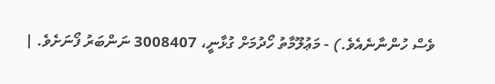ވެސް ހުންނާނެއެވެ.) - މަޢުލޫމާތު ހޯދުމަށް ގުޅާނީ، 3008407 ނަންބަރު ފޯނަށެވެ. |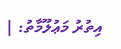އިތުރު މަޢުލޫމާތު: |